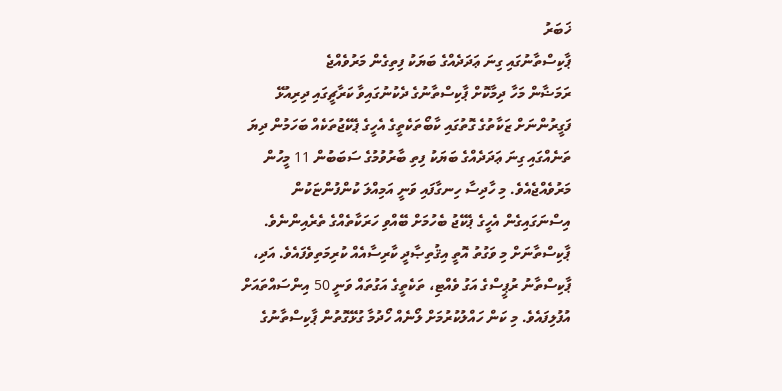ޚަބަރު
ޕާކިސްތާނުގައި ގިނަ ޢަދަދެއްގެ ބަޔަކު ފިތިގެން މަރުވެއްޖެ
ރަމަޟާން މަހާ ދިމާކޮށް ޕާކިސްތާނުގެ ދެކުނުގައިވާ ކަރާޗީގައި ދިރިއުޅޭ ފަގީރުންނަށް ޒަކާތުގެ ގޮތުގައި ކާބޯތަކެތީގެ އެހީގެ ޕެކޭޖުތަކެއް ބަހަމުން ދިޔަ ތަނެއްގައި ގިނަ ޢަދަދެއްގެ ބަޔަކު ފިތި ބާރުވުމުގެ ސަބަބުން 11 މީހުން މަރުވެއްޖެއެވެ. މި ހާދިސާ ހިނގާފައި ވަނީ އަމިއްލަ ކުންފުންޏަކުން އިސްނަގައިގެން އެހީގެ ޕެކޭޖު ބެހުމަށް ބޭއްވި ހަރަކާތެއްގެ ތެރެއިންނެވެ.
ޕާކިސްތާނަށް މި ވަގުތު އޮތީ އިޤުތިޞާދީ ކާރިސާއެއް ކުރިމަތިވެފައެވެ. އަދި، ޕާކިސްތާނު ރުޕީސްގެ އަގު ވެއްޓި، ތަކެތީގެ އަގުތައް ވަނީ 50 އިންސައްތައަށް އުފުލިފައެވެ. މި ކަން ހައްލުކުރުމަށް ލޯނެއް ހޯދުމާ ގުޅޭގޮތުން ޕާކިސްތާނުގެ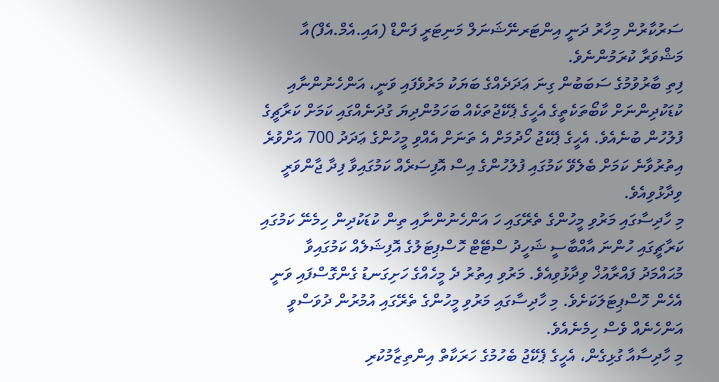ސަރުކާރުން މިހާރު ދަނީ އިންޓަރނޭޝަނަލް މަނިޓަރީ ފަންޑް (އައި.އެމް.އެފް)އާ މަޝްވަރާ ކުރަމުންނެވެ.
ފިތި ބާރުވުމުގެ ސަބަބުން ގިނަ ޢަދަދެއްގެ ބަޔަކު މަރުވެފައި ވަނީ، އަންހެނުންނާއި ކުޑަކުދިންނަށް ކާބޯތަކެތީގެ އެހީގެ ޕެކޭޖުތަކެއް ބަހަމުންދިޔަ ގުދަނެއްގައި ކަމަށް ކަރާޗީގެ ފުލުހުން ބުނެއެވެ. އެހީގެ ޕެކޭޖު ހޯދުމަށް އެ ތަނަށް އެއްވި މީހުންގެ ޢަދަދު 700 އަށްވުރެ އިތުރުވާނެ ކަމަށް ބެލެވޭ ކަމުގައި ފުލުހުންގެ އިސް އޮފިސަރެއް ކަމުގައިވާ ފިދާ ޖާންވަރީ ވިދާޅުވިއެވެ.
މި ހާދިސާގައި މަރުވި މީހުންގެ ތެރޭގައި ހަ އަންހެނުންނާއި ތިން ކުޑަކުދިން ހިމެނޭ ކަމުގައި ކަރާޗީގައި ހުންނަ އާއްބާސީ ޝަހީދު ސްޓޭޓް ހޮސްޕިޓަލުގެ އޮފިޝަލެއް ކަމުގައިވާ މުޙައްމަދު ފައްރާއުޚް ވިދާޅުވިއެވެ. މަރުވި އިތުރު ދެ މީހެއްގެ ހަށިގަނޑު ގެންގޮސްފައި ވަނީ އެހެން ހޮސްޕިޓަލަކަށެވެ. މި ހާދިސާގައި މަރުވި މީހުންގެ ތެރޭގައި އުމުރުން ދުވަސްވީ އަންހެނެއް ވެސް ހިމެނެއެވެ.
މި ހާދިސާއާ ގުޅިގެން، އެހީގެ ޕެކޭޖު ބެހުމުގެ ހަރަކާތް އިންތިޒާމުކުރި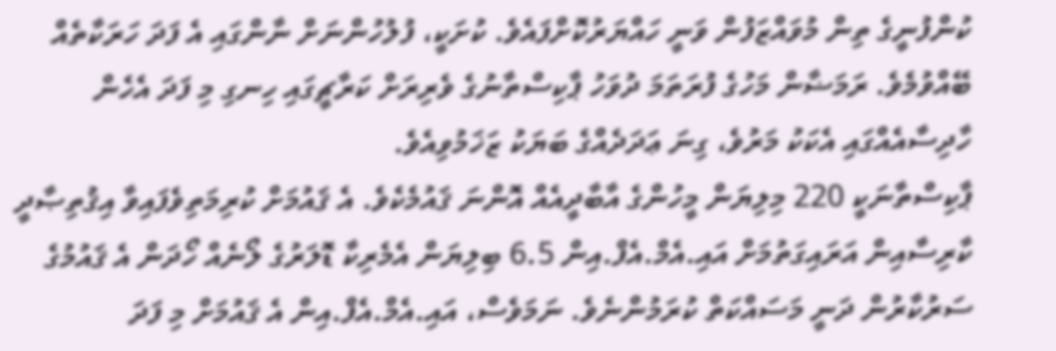ކުންފުނީގެ ތިން މުވައްޒަފުން ވަނީ ހައްޔަރުކޮށްފައެވެ. ކުށަކީ، ފުލުހުންނަށް ނާންގައި އެ ފަދަ ހަރަކާތެއް ބޭއްވުމެވެ. ރަމަޟާން މަހުގެ ފުރަތަމަ ދުވަހު ޕާކިސްތާނުގެ ވެރިރަށް ކަރާޗީގައި ހިނގި މި ފަދަ އެހެން ހާދިސާއެއްގައި އެކަކު މަރުވެ، ގިނަ ޢަދަދެއްގެ ބަޔަކު ޒަޚަމުވިއެވެ.
ޕާކިސްތާނަކީ 220 މިލިޔަން މީހުންގެ އާބާދީއެއް އޮންނަ ޤައުމެކެވެ. އެ ޤައުމަށް ކުރިމަތިވެފައިވާ އިޤުތިޞާދީ ކާރިސާއިން އަރައިގަތުމަށް އައި.އެމް.އެފް.އިން 6.5 ބިލިޔަން އެމެރިކާ ޑޮލަރުގެ ލޯނެއް ހޯދަން އެ ޤައުމުގެ ސަރުކާރުން ދަނީ މަސައްކަތް ކުރަމުންނެވެ. ނަމަވެސް، އައި.އެމް.އެފް.އިން އެ ޤައުމަށް މި ފަދަ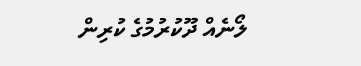ލޯނެއް ދޫކުރުމުގެ ކުރިން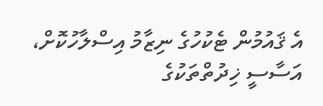އެ ޤައުމުން ޓެކުހުގެ ނިޒާމު އިސްލާހުކޮށް، އަސާސީ ޚިދުތްތަކުގެ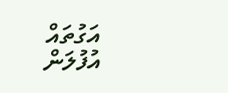އަގުތައް އުފުލަން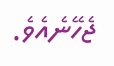ޖެހޭނެއެވެ.